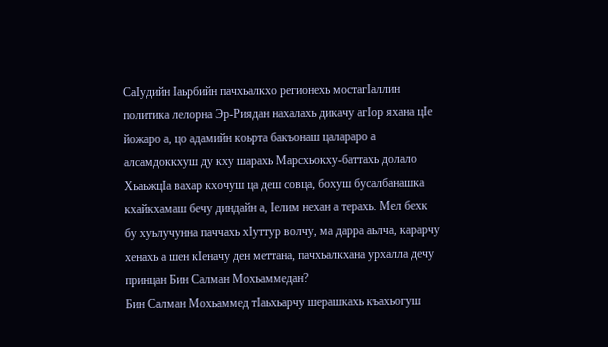СаIудийн Iаьрбийн пачхьалкхо регионехь мостагIаллин политика лелорна Эр-Риядан нахалахь дикачу агӀор яхана цӀе йожаро а, цо адамийн коьрта бакъонаш цалараро а алсамдоккхуш ду кху шарахь Марсхьокху-баттахь долало ХьаьжцӀа вахар кхочуш ца деш совца, бохуш бусалбанашка кхайкхамаш бечу диндайн а, Iелим нехан а терахь. Мел бехк бу хуьлучунна паччахь хIуттур волчу, ма дарра аьлча, карарчу хенахь а шен кIеначу ден меттана, пачхьалкхана урхалла дечу принцан Бин Салман Мохьаммедан?
Бин Салман Мохьаммед тIаьхьарчу шерашкахь къахьогуш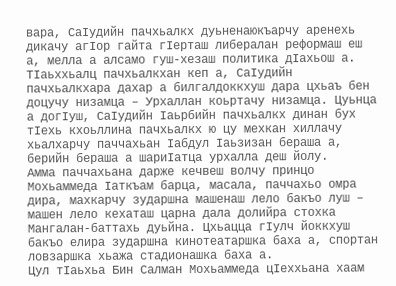вара, СаIудийн пачхьалкх дуьненаюкъарчу аренехь дикачу агIор гайта гIерташ либералан реформаш еш а, мелла а алсамо гуш-хезаш политика дIахьош а.
ТIаьххьалц пачхьалкхан кеп а, СаIудийн пачхьалкхара дахар а билгалдоккхуш дара цхьаъ бен доцучу низамца – Урхаллан коьртачу низамца. Цуьнца а догIуш, СаIудийн Iаьрбийн пачхьалкх динан бух тIехь кхоьллина пачхьалкх ю цу мехкан хиллачу хьалхарчу паччахьан Iабдул Iаьзизан бераша а, берийн бераша а шариIатца урхалла деш йолу.
Амма паччахьана дарже кечвеш волчу принцо Мохьаммеда Iаткъам барца, масала, паччахьо омра дира, махкарчу зударшна машенаш лело бакъо луш – машен лело кехаташ царна дала долийра стохка Мангалан-баттахь дуьйна. Цхьацца гIулч йоккхуш бакъо елира зударшна кинотеатаршка баха а, спортан ловзаршка хьажа стадионашка баха а.
Цул тIаьхьа Бин Салман Мохьаммеда цIеххьана хаам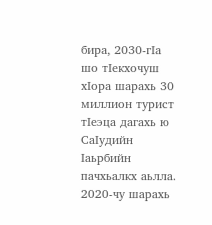бира, 2030-гIа шо тIекхочуш хIора шарахь 30 миллион турист тIеэца дагахь ю СаIудийн Iаьрбийн пачхьалкх аьлла. 2020-чу шарахь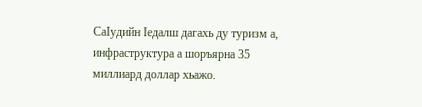СаIудийн Iедалш дагахь ду туризм а, инфраструктура а шоръярна 35 миллиард доллар хьажо.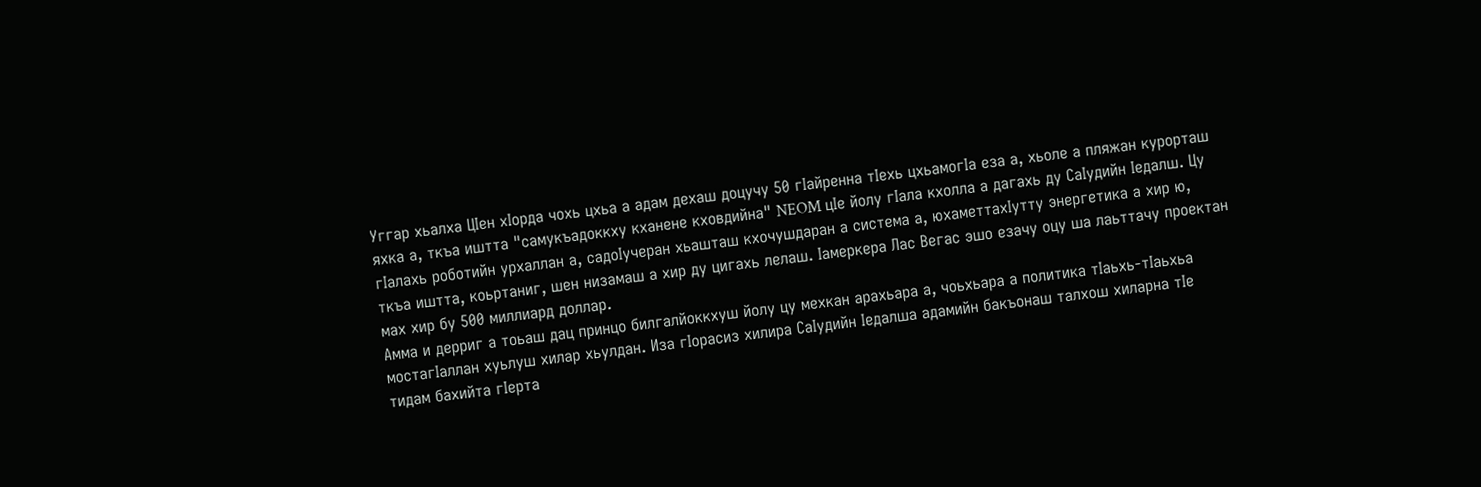Уггар хьалха ЦIен хIорда чохь цхьа а адам дехаш доцучу 50 гIайренна тIехь цхьамогIа еза а, хьоле а пляжан курорташ яхка а, ткъа иштта "самукъадоккху кханене кховдийна" NEOM цIе йолу гIала кхолла а дагахь ду СаIудийн Iедалш. Цу гIалахь роботийн урхаллан а, садоIучеран хьашташ кхочушдаран а система а, юхаметтахIутту энергетика а хир ю, ткъа иштта, коьртаниг, шен низамаш а хир ду цигахь лелаш. Iамеркера Лас Вегас эшо езачу оцу ша лаьттачу проектан мах хир бу 500 миллиард доллар.
Амма и дерриг а тоьаш дац принцо билгалйоккхуш йолу цу мехкан арахьара а, чоьхьара а политика тIаьхь-тIаьхьа мостагIаллан хуьлуш хилар хьулдан. Иза гIорасиз хилира СаIудийн Iедалша адамийн бакъонаш талхош хиларна тIе тидам бахийта гIерта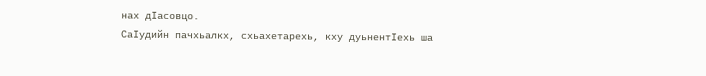нах дIасовцо.
СаIудийн пачхьалкх, схьахетарехь, кху дуьнентIехь ша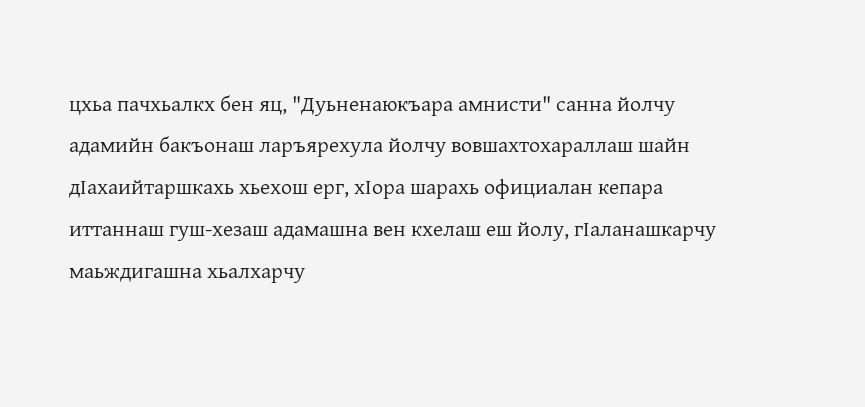цхьа пачхьалкх бен яц, "Дуьненаюкъара амнисти" санна йолчу адамийн бакъонаш ларъярехула йолчу вовшахтохараллаш шайн дIахаийтаршкахь хьехош ерг, хIора шарахь официалан кепара иттаннаш гуш-хезаш адамашна вен кхелаш еш йолу, гIаланашкарчу маьждигашна хьалхарчу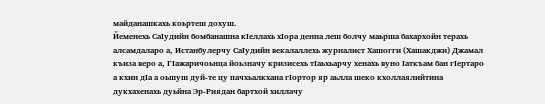майданашкахь коьртеш дохуш.
Йеменехь СаIудийн бомбанашна кIеллахь хIора денна леш болчу маьрша бахархойн терахь алсамдаларо а, Истанбулерчу СаIудийн векалаллехь журналист Хашогги (Хашакджи) Джамал къиза веро а, ГIажаричоьнца йоьзначу кризисехь тIаьхьарчу хенахь вуно Iаткъам бан гIертаро а кхин дIа а оьшуш дуй-те цу пачхьалкхана гIортор яр аьлла шеко кхоллаялийтина дукхахенахь дуьйна Эр-Риядан бартхой хиллачу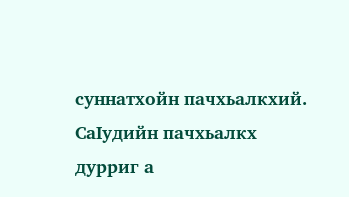суннатхойн пачхьалкхий.
СаIудийн пачхьалкх дурриг а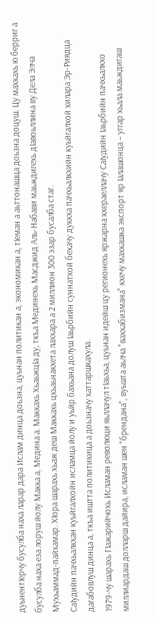дуьнентIерчу бусулба наха ларар дара Ислам динца доьзна, цуьнан политикан а, экономикан а, тIеман а аьттонашца доьзна доцуш. Цу махкахь ю берриг а бусулба наха еза лоруш йолу Макка а, Медина а. Маккахь ХьаьжцIа ду, ткъа Мединехь Масджид Аль-Набави маьждигехь дIавоьллина ву Дела Элча Мухьаммад-пайхамар. ХIора шарахь хьаж деш Маккахь цхьаьнакхета лаххара а 2 миллион 300 эзар бусалба стаг.
СаIудийн пачхьалкхан куьйгалхойн исламца йолу и уьйр бахьана долуш Iаьрбийн суннатхой бехачу дуккха пачхьалкхийн куьйгалхой хилара Эр-Риядца дагабовлуш динца а, ткъа иштта политикица а доьзначу хаттаршкахула.
1979-чу шарахь ГIажарийчохь Исламан революци яьллачул тIаьхьа, цуьнан идейш цу регионехь яржарна кхераеллачу СаIудийн Iаьрбийн пачхьалкхо миллиардаш долларш дайира, исламан шен "брендана", вуьшта аьлча "ваххабизмана" кхечу махкашка экспорт яр Iалашонца – уггар хьала маьждигаш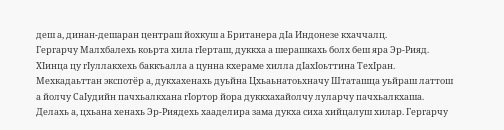деш а, динан-дешаран центраш йохкуш а Британера дIа Индонезе кхаччалц.
Гергарчу Малхбалехь коьрта хила гIерташ, дуккха а шерашкахь болх беш яра Эр-Рияд. ХIинца цу гIуллакхехь баккъалла а цунна кхераме хилла дIахIоьттина ТехIран. Мехкадаьттан экспотёр а, дукхахенахь дуьйна Цхьаьнатоьхначу Штаташца уьйраш латтош а йолчу СаIудийн пачхьалкхана гIортор йора дуккхахайолчу луларчу пачхьалкхаша.
Делахь а, цхьана хенахь Эр-Риядехь хааделира зама дукха сиха хийцалуш хилар. Гергарчу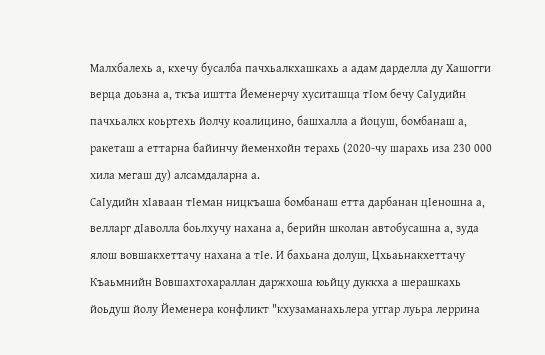Малхбалехь а, кхечу бусалба пачхьалкхашкахь а адам дарделла ду Хашогги верца доьзна а, ткъа иштта Йеменерчу хуситашца тIом бечу СаIудийн пачхьалкх коьртехь йолчу коалицино, башхалла а йоцуш, бомбанаш а, ракеташ а еттарна байинчу йеменхойн терахь (2020-чу шарахь иза 230 000 хила мегаш ду) алсамдаларна а.
СаIудийн хIаваан тIеман ницкъаша бомбанаш етта дарбанан цIеношна а, велларг дIаволла боьлхучу нахана а, берийн школан автобусашна а, зуда ялош вовшакхеттачу нахана а тIе. И бахьана долуш, Цхьаьнакхеттачу Къаьмнийн Вовшахтохараллан даржхоша юьйцу дуккха а шерашкахь йоьдуш йолу Йеменера конфликт "кхузаманахьлера уггар луьра леррина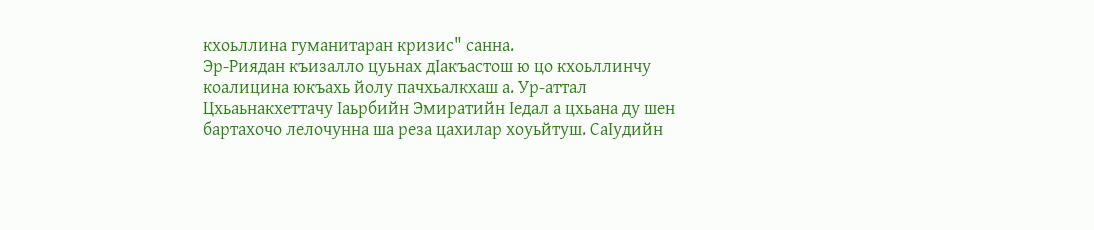кхоьллина гуманитаран кризис" санна.
Эр-Риядан къизалло цуьнах дIакъастош ю цо кхоьллинчу коалицина юкъахь йолу пачхьалкхаш а. Ур-аттал Цхьаьнакхеттачу Iаьрбийн Эмиратийн Iедал а цхьана ду шен бартахочо лелочунна ша реза цахилар хоуьйтуш. СаIудийн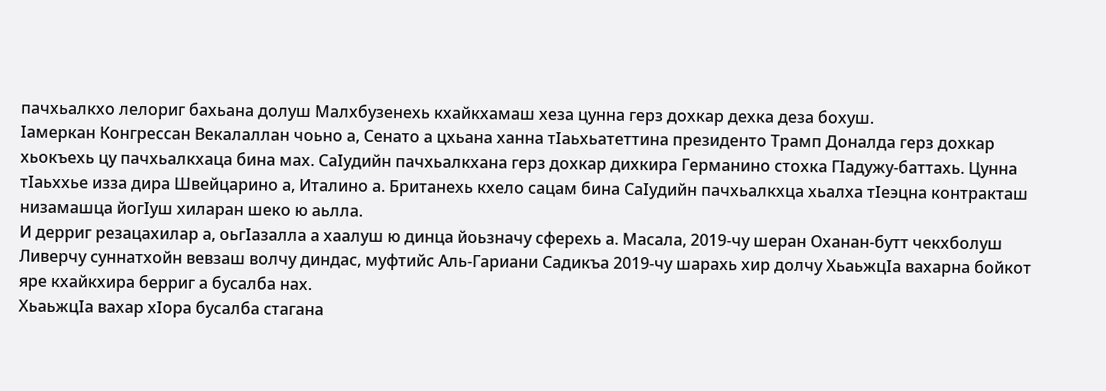пачхьалкхо лелориг бахьана долуш Малхбузенехь кхайкхамаш хеза цунна герз дохкар дехка деза бохуш.
Iамеркан Конгрессан Векалаллан чоьно а, Сенато а цхьана ханна тIаьхьатеттина президенто Трамп Доналда герз дохкар хьокъехь цу пачхьалкхаца бина мах. СаIудийн пачхьалкхана герз дохкар дихкира Германино стохка ГIадужу-баттахь. Цунна тIаьххье изза дира Швейцарино а, Италино а. Британехь кхело сацам бина СаIудийн пачхьалкхца хьалха тIеэцна контракташ низамашца йогIуш хиларан шеко ю аьлла.
И дерриг резацахилар а, оьгIазалла а хаалуш ю динца йоьзначу сферехь а. Масала, 2019-чу шеран Оханан-бутт чекхболуш Ливерчу суннатхойн вевзаш волчу диндас, муфтийс Аль-Гариани Садикъа 2019-чу шарахь хир долчу ХьаьжцӀа вахарна бойкот яре кхайкхира берриг а бусалба нах.
ХьаьжцӀа вахар хIора бусалба стагана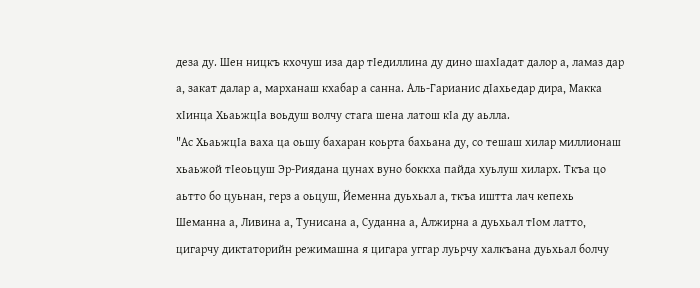деза ду. Шен ницкъ кхочуш иза дар тIедиллина ду дино шахIадат далор а, ламаз дар а, закат далар а, марханаш кхабар а санна. Аль-Гарианис дIахьедар дира, Макка хIинца ХьаьжцӀа воьдуш волчу стага шена латош кIа ду аьлла.
"Ас ХьаьжцӀа ваха ца оьшу бахаран коьрта бахьана ду, со тешаш хилар миллионаш хьаьжой тIеоьцуш Эр-Риядана цунах вуно боккха пайда хуьлуш хиларх. Ткъа цо аьтто бо цуьнан, герз а оьцуш, Йеменна дуьхьал а, ткъа иштта лач кепехь Шеманна а, Ливина а, Тунисана а, Суданна а, Алжирна а дуьхьал тIом латто, цигарчу диктаторийн режимашна я цигара уггар луьрчу халкъана дуьхьал болчу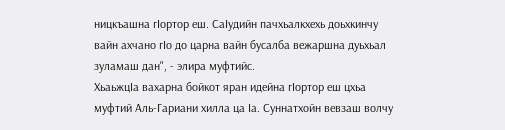ницкъашна гIортор еш. СаIудийн пачхьалкхехь доьхкинчу вайн ахчано гIо до царна вайн бусалба вежаршна дуьхьал зуламаш дан", - элира муфтийс.
ХьаьжцӀа вахарна бойкот яран идейна гIортор еш цхьа муфтий Аль-Гариани хилла ца Iа. Суннатхойн вевзаш волчу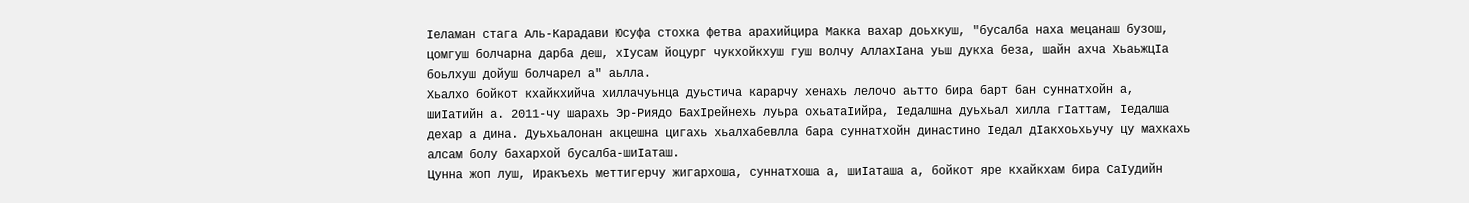Iеламан стага Аль-Карадави Юсуфа стохка фетва арахийцира Макка вахар доьхкуш, "бусалба наха мецанаш бузош, цомгуш болчарна дарба деш, хIусам йоцург чукхойкхуш гуш волчу АллахIана уьш дукха беза, шайн ахча ХьаьжцIа боьлхуш дойуш болчарел а" аьлла.
Хьалхо бойкот кхайкхийча хиллачуьнца дуьстича карарчу хенахь лелочо аьтто бира барт бан суннатхойн а, шиIатийн а. 2011-чу шарахь Эр-Риядо БахIрейнехь луьра охьатаIийра, Iедалшна дуьхьал хилла гIаттам, Iедалша дехар а дина. Дуьхьалонан акцешна цигахь хьалхабевлла бара суннатхойн династино Iедал дIакхоьхьучу цу махкахь алсам болу бахархой бусалба-шиIаташ.
Цунна жоп луш, Иракъехь меттигерчу жигархоша, суннатхоша а, шиIаташа а, бойкот яре кхайкхам бира СаIудийн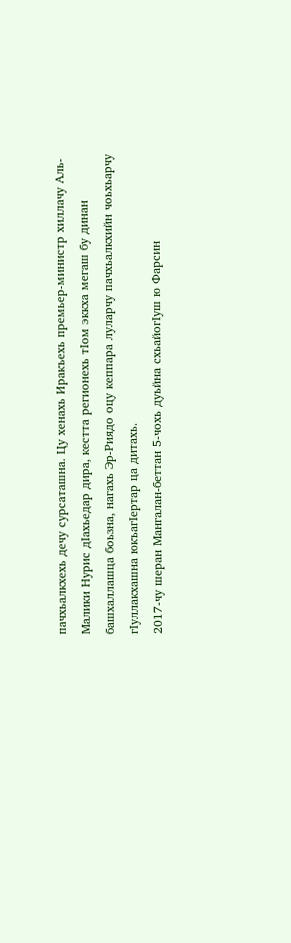пачхьалкхехь дечу сурсаташна. Цу хенахь Иракъехь премьер-министр хиллачу Аль-Малики Нурис дIахьедар дира, кестта регионехь тIом эккха мегаш бу динан башхаллашца боьзна, нагахь Эр-Риядо оцу кеппара луларчу пачхьалкхийн чоьхьарчу гIуллакхашна юкъагIертар ца дитахь.
2017-чу шеран Мангалан-беттан 5-чохь дуьйна схьайогIуш ю Фарсин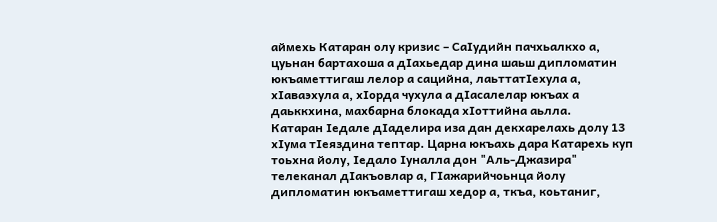аймехь Катаран олу кризис – СаIудийн пачхьалкхо а, цуьнан бартахоша а дIахьедар дина шаьш дипломатин юкъаметтигаш лелор а сацийна, лаьттатIехула а, хIаваэхула а, хIорда чухула а дIасалелар юкъах а даьккхина, махбарна блокада хIоттийна аьлла.
Катаран Iедале дIаделира иза дан декхарелахь долу 13 хIума тIеяздина тептар. Царна юкъахь дара Катарехь куп тоьхна йолу, Iедало Iуналла дон "Аль-Джазира" телеканал дIакъовлар а, ГIажарийчоьнца йолу дипломатин юкъаметтигаш хедор а, ткъа, коьтаниг,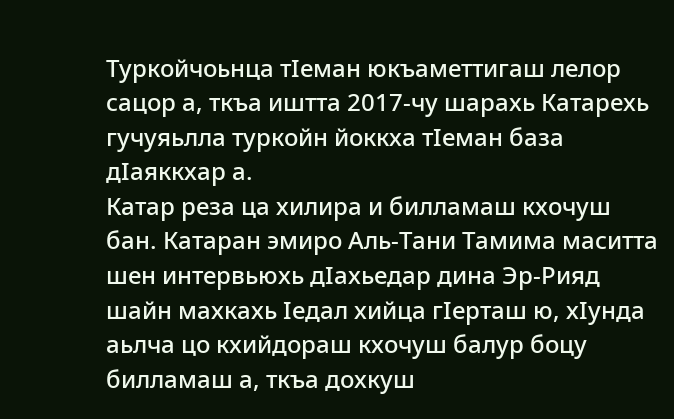Туркойчоьнца тIеман юкъаметтигаш лелор сацор а, ткъа иштта 2017-чу шарахь Катарехь гучуяьлла туркойн йоккха тIеман база дIаяккхар а.
Катар реза ца хилира и билламаш кхочуш бан. Катаран эмиро Аль-Тани Тамима маситта шен интервьюхь дIахьедар дина Эр-Рияд шайн махкахь Iедал хийца гIерташ ю, хIунда аьлча цо кхийдораш кхочуш балур боцу билламаш а, ткъа дохкуш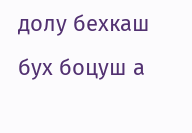долу бехкаш бух боцуш а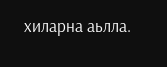хиларна аьлла.